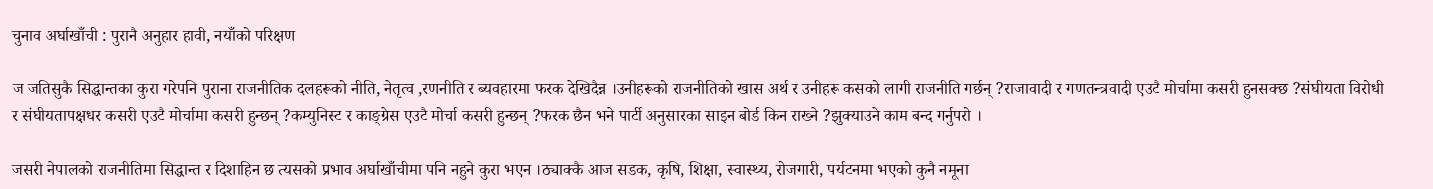चुनाव अर्घाखाँची : पुरानै अनुहार हावी, नयाँको परिक्षण

ज जतिसुकै सिद्धान्तका कुरा गरेपनि पुराना राजनीतिक दलहरूको नीति, नेतृत्व ,रणनीति र ब्यवहारमा फरक देखिदैन्न ।उनीहरूको राजनीतिको खास अर्थ र उनीहरू कसको लागी राजनीति गर्छन् ?राजावादी र गणतन्त्रवादी एउटै मोर्चामा कसरी हुनसक्छ ?संघीयता विरोधी र संघीयतापक्षधर कसरी एउटै मोर्चामा कसरी हुन्छन् ?कम्युनिस्ट र काङ्ग्रेस एउटै मोर्चा कसरी हुन्छन् ?फरक छैन भने पार्टी अनुसारका साइन बोर्ड किन राख्ने ?झुक्याउने काम बन्द गर्नुपरो ।

जसरी नेपालको राजनीतिमा सिद्धान्त र दिशाहिन छ त्यसको प्रभाव अर्घाखाँचीमा पनि नहुने कुरा भएन ।ठ्याक्कै आज सडक, कृषि, शिक्षा, स्वास्थ्य, रोजगारी, पर्यटनमा भएको कुनै नमूना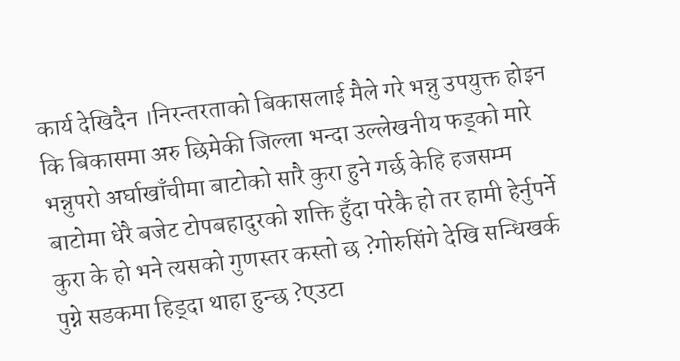कार्य देखिदैन ।निरन्तरताको बिकासलाई मैले गरे भन्नु उपयुक्त होइन कि बिकासमा अरु छिमेकी जिल्ला भन्दा उल्लेखनीय फड्को मारे भन्नुपरो अर्घाखाँचीमा बाटोको सारै कुरा हुने गर्छ केहि हजसम्म बाटोमा धेरै बजेट टोपबहादुरको शक्ति हुँदा परेकै हो तर हामी हेर्नुपर्ने कुरा के हो भने त्यसको गुणस्तर कस्तो छ ?गोरुसिंगे देखि सन्धिखर्क पुग्ने सडकमा हिड्दा थाहा हुन्छ ?एउटा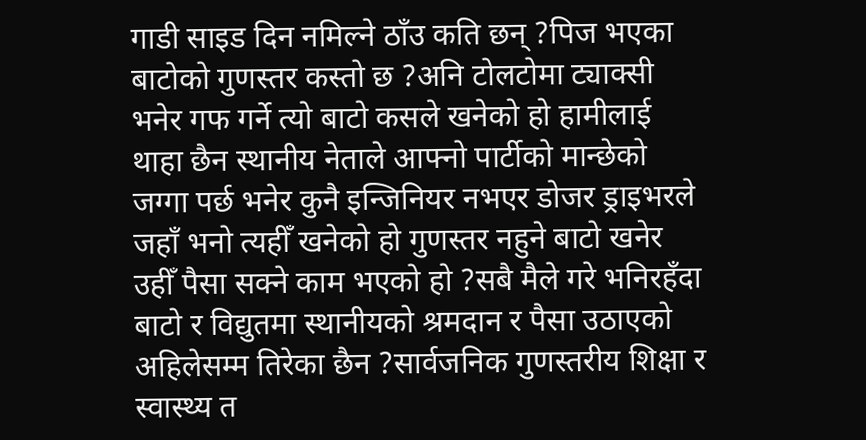गाडी साइड दिन नमिल्ने ठाँउ कति छन् ?पिज भएका बाटोको गुणस्तर कस्तो छ ?अनि टोलटोमा ट्याक्सी भनेर गफ गर्ने त्यो बाटो कसले खनेको हो हामीलाई थाहा छैन स्थानीय नेताले आफ्नो पार्टीको मान्छेको जग्गा पर्छ भनेर कुनै इन्जिनियर नभएर डोजर ड्राइभरले जहाँ भनो त्यहीँ खनेको हो गुणस्तर नहुने बाटो खनेर उहीँ पैसा सक्ने काम भएको हो ?सबै मैले गरे भनिरहँदा बाटो र विद्युतमा स्थानीयको श्रमदान र पैसा उठाएको अहिलेसम्म तिरेका छैन ?सार्वजनिक गुणस्तरीय शिक्षा र स्वास्थ्य त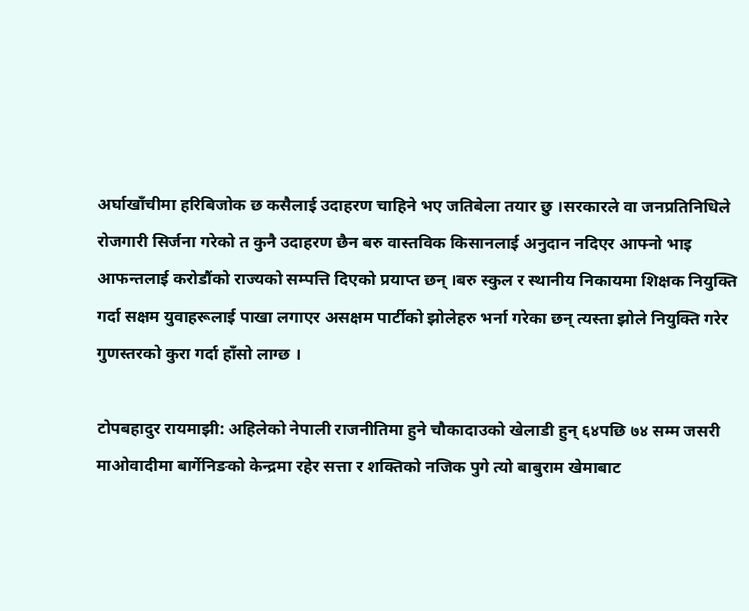अर्घाखाँचीमा हरिबिजोक छ कसैलाई उदाहरण चाहिने भए जतिबेला तयार छु ।सरकारले वा जनप्रतिनिधिले रोजगारी सिर्जना गरेको त कुनै उदाहरण छैन बरु वास्तविक किसानलाई अनुदान नदिएर आफ्नो भाइ आफन्तलाई करोडौंको राज्यको सम्पत्ति दिएको प्रयाप्त छन् ।बरु स्कुल र स्थानीय निकायमा शिक्षक नियुक्ति गर्दा सक्षम युवाहरूलाई पाखा लगाएर असक्षम पार्टीको झोलेहरु भर्ना गरेका छन् त्यस्ता झोले नियुक्ति गरेर गुणस्तरको कुरा गर्दा हाँसो लाग्छ ।

टोपबहादुर रायमाझी: अहिलेको नेपाली राजनीतिमा हुने चौकादाउको खेलाडी हुन् ६४पछि ७४ सम्म जसरी माओवादीमा बार्गेनिङको केन्द्रमा रहेर सत्ता र शक्तिको नजिक पुगे त्यो बाबुराम खेमाबाट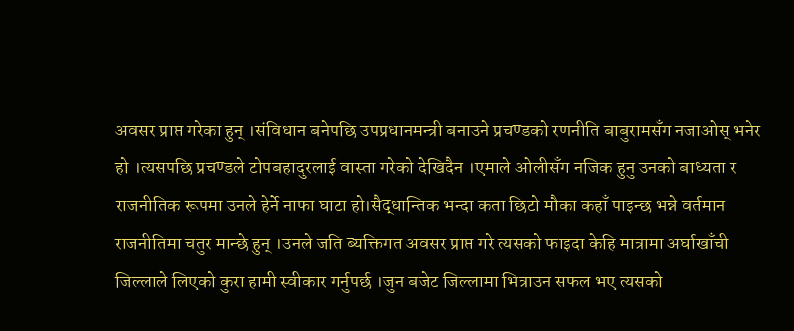अवसर प्राप्त गरेका हुन् ।संविधान बनेपछि उपप्रधानमन्त्री बनाउने प्रचण्डको रणनीति बाबुरामसँग नजाओस् भनेर हो ।त्यसपछि प्रचण्डले टोपबहादुरलाई वास्ता गरेको देखिदैन ।एमाले ओलीसँग नजिक हुनु उनको बाध्यता र राजनीतिक रूपमा उनले हेर्ने नाफा घाटा हो।सैद्धान्तिक भन्दा कता छिटो मौका कहाँ पाइन्छ भन्ने वर्तमान राजनीतिमा चतुर मान्छे हुन् ।उनले जति ब्यक्तिगत अवसर प्राप्त गरे त्यसको फाइदा केहि मात्रामा अर्घाखाँची जिल्लाले लिएको कुरा हामी स्वीकार गर्नुपर्छ ।जुन बजेट जिल्लामा भित्राउन सफल भए त्यसको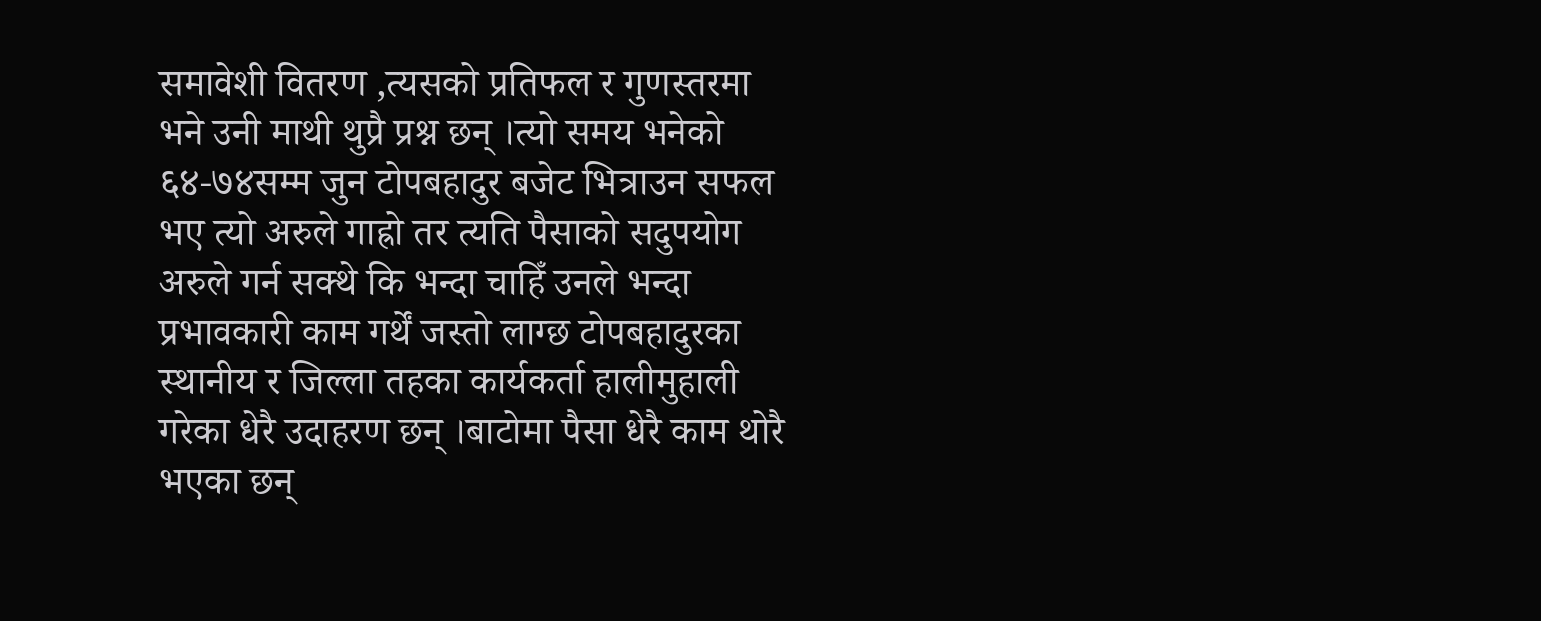समावेशी वितरण ,त्यसको प्रतिफल र गुणस्तरमा भने उनी माथी थुप्रै प्रश्न छन् ।त्यो समय भनेको ६४-७४सम्म जुन टोपबहादुर बजेट भित्राउन सफल भए त्यो अरुले गाह्रो तर त्यति पैसाको सदुपयोग अरुले गर्न सक्थे कि भन्दा चाहिँ उनले भन्दा प्रभावकारी काम गर्थें जस्तो लाग्छ टोपबहादुरका स्थानीय र जिल्ला तहका कार्यकर्ता हालीमुहाली गरेका धेरै उदाहरण छन् ।बाटोमा पैसा धेरै काम थोरै भएका छन्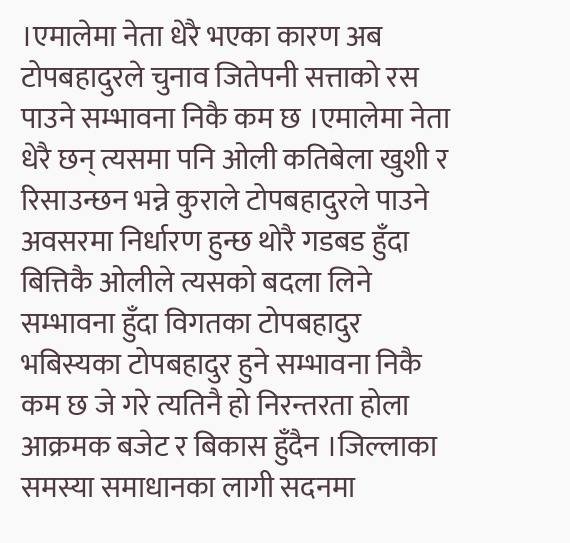।एमालेमा नेता धेरै भएका कारण अब टोपबहादुरले चुनाव जितेपनी सत्ताको रस पाउने सम्भावना निकै कम छ ।एमालेमा नेता धेरै छन् त्यसमा पनि ओली कतिबेला खुशी र रिसाउन्छन भन्ने कुराले टोपबहादुरले पाउने अवसरमा निर्धारण हुन्छ थोरै गडबड हुँदा बित्तिकै ओलीले त्यसको बदला लिने सम्भावना हुँदा विगतका टोपबहादुर भबिस्यका टोपबहादुर हुने सम्भावना निकै कम छ जे गरे त्यतिनै हो निरन्तरता होला आक्रमक बजेट र बिकास हुँदैन ।जिल्लाका समस्या समाधानका लागी सदनमा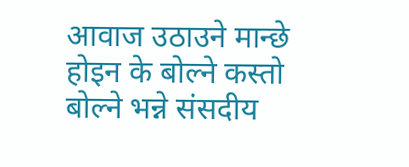आवाज उठाउने मान्छे होइन के बोल्ने कस्तो बोल्ने भन्ने संसदीय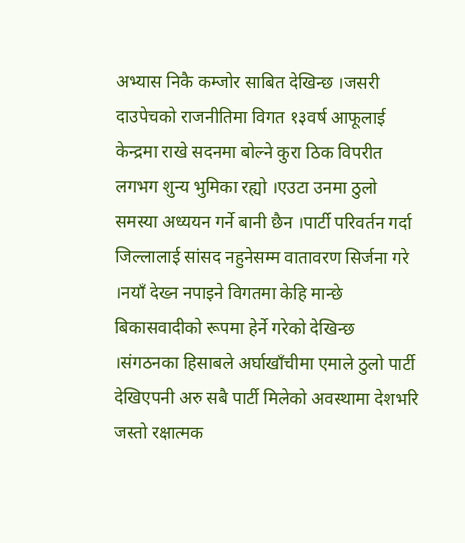अभ्यास निकै कम्जोर साबित देखिन्छ ।जसरी दाउपेचको राजनीतिमा विगत १३वर्ष आफूलाई केन्द्रमा राखे सदनमा बोल्ने कुरा ठिक विपरीत लगभग शुन्य भुमिका रह्यो ।एउटा उनमा ठुलो समस्या अध्ययन गर्ने बानी छैन ।पार्टी परिवर्तन गर्दा जिल्लालाई सांसद नहुनेसम्म वातावरण सिर्जना गरे ।नयाँ देख्न नपाइने विगतमा केहि मान्छे बिकासवादीको रूपमा हेर्ने गरेको देखिन्छ ।संगठनका हिसाबले अर्घाखाँचीमा एमाले ठुलो पार्टी देखिएपनी अरु सबै पार्टी मिलेको अवस्थामा देशभरि जस्तो रक्षात्मक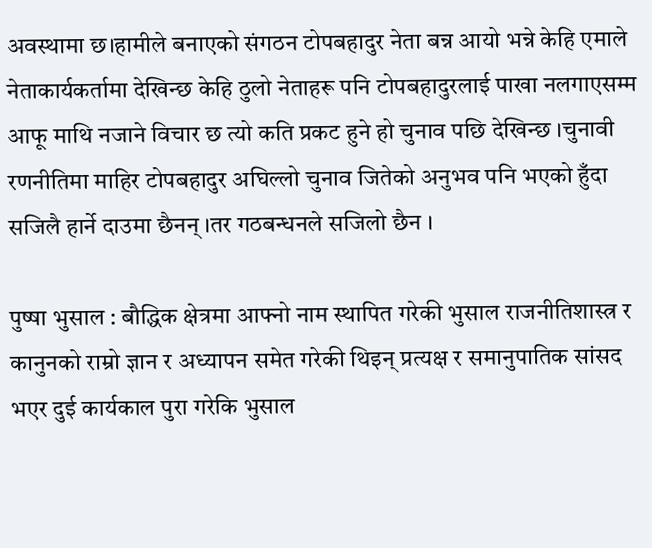अवस्थामा छ।हामीले बनाएको संगठन टोपबहादुर नेता बन्न आयो भन्ने केहि एमाले नेताकार्यकर्तामा देखिन्छ केहि ठुलो नेताहरू पनि टोपबहादुरलाई पाखा नलगाएसम्म आफू माथि नजाने विचार छ त्यो कति प्रकट हुने हो चुनाव पछि देखिन्छ ।चुनावी रणनीतिमा माहिर टोपबहादुर अघिल्लो चुनाव जितेको अनुभव पनि भएको हुँदा सजिलै हार्ने दाउमा छैनन् ।तर गठबन्धनले सजिलो छैन ।

पुष्षा भुसाल : बौद्धिक क्षेत्रमा आफ्नो नाम स्थापित गरेकी भुसाल राजनीतिशास्त्र र कानुनको राम्रो ज्ञान र अध्यापन समेत गरेकी थिइन् प्रत्यक्ष र समानुपातिक सांसद भएर दुई कार्यकाल पुरा गरेकि भुसाल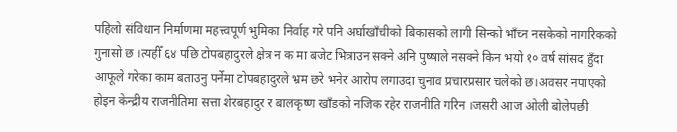पहिलो संविधान निर्माणमा महत्त्वपूर्ण भुमिका निर्वाह गरे पनि अर्घाखाँचीको बिकासको लागी सिन्को भाँच्न नसकेको नागरिकको गुनासो छ ।त्यहीँ ६४ पछि टोपबहादुरले क्षेत्र न क मा बजेट भित्राउन सक्ने अनि पुष्षाले नसक्ने किन भयो १० वर्ष सांसद हुँदा आफूले गरेका काम बताउनु पर्नेमा टोपबहादुरले भ्रम छरे भनेर आरोप लगाउदा चुनाव प्रचारप्रसार चलेको छ।अवसर नपाएको होइन केन्द्रीय राजनीतिमा सत्ता शेरबहादुर र बालकृष्ण खाँडको नजिक रहेर राजनीति गरिन ।जसरी आज ओली बोलेपछी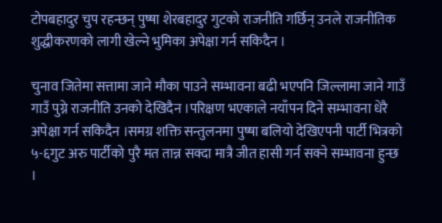टोपबहादुर चुप रहन्छन् पुष्षा शेरबहादुर गुटको राजनीति गर्छिन् उनले राजनीतिक शुद्धीकरणको लागी खेल्ने भुमिका अपेक्षा गर्न सकिदैन ।

चुनाव जितेमा सत्तामा जाने मौका पाउने सम्भावना बढी भएपनि जिल्लामा जाने गाउँ गाउँ पुग्ने राजनीति उनको देखिदैन ।परिक्षण भएकाले नयाँपन दिने सम्भावना धेरै अपेक्षा गर्न सकिदैन ।समग्र शक्ति सन्तुलनमा पुष्षा बलियो देखिएपनी पार्टी भित्रको ५-६गुट अरु पार्टीको पुरै मत तान्न सक्दा मात्रै जीत हासी गर्न सक्ने सम्भावना हुन्छ ।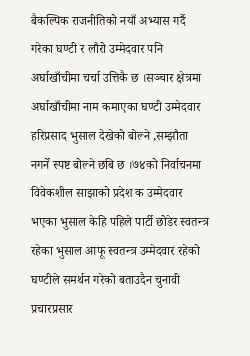बैकल्पिक राजनीतिको नयाँ अभ्यास गर्दै गरेका घण्टी र लौरो उम्मेदवार पनि अर्घाखाँचीमा चर्चा उत्तिकै छ ।सञ्चार क्षेत्रमा अर्घाखाँचीमा नाम कमाएका घण्टी उम्मेदवार हरिप्रसाद भुसाल देखेको बोल्ने ,सम्झौता नगर्ने स्पष्ट बोल्ने छबि छ ।७४को निर्वाचनमा विवेकशील साझाको प्रदेश क उम्मेदवार भएका भुसाल केहि पहिले पार्टी छोडेर स्वतन्त्र रहेका भुसाल आफू स्वतन्त्र उम्मेदवार रहेको घण्टीले समर्थन गरेको बताउदैन चुनावी प्रचारप्रसार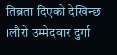तिब्रता दिएको देखिन्छ ।लौरो उम्मेदवार दुर्गा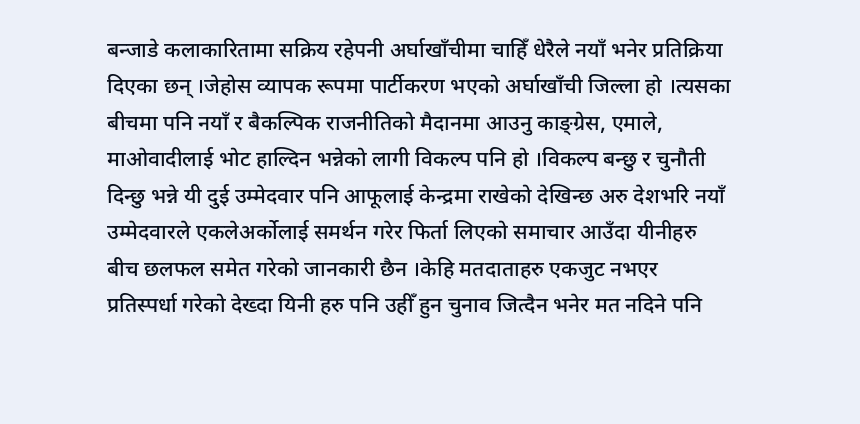बन्जाडे कलाकारितामा सक्रिय रहेपनी अर्घाखाँचीमा चाहिँ धेरैले नयाँ भनेर प्रतिक्रिया दिएका छन् ।जेहोस व्यापक रूपमा पार्टीकरण भएको अर्घाखाँची जिल्ला हो ।त्यसका बीचमा पनि नयाँ र बैकल्पिक राजनीतिको मैदानमा आउनु काङ्ग्रेस, एमाले, माओवादीलाई भोट हाल्दिन भन्नेको लागी विकल्प पनि हो ।विकल्प बन्छु र चुनौती दिन्छु भन्ने यी दुई उम्मेदवार पनि आफूलाई केन्द्रमा राखेको देखिन्छ अरु देशभरि नयाँ उम्मेदवारले एकलेअर्कोलाई समर्थन गरेर फिर्ता लिएको समाचार आउँदा यीनीहरु बीच छलफल समेत गरेको जानकारी छैन ।केहि मतदाताहरु एकजुट नभएर प्रतिस्पर्धा गरेको देख्दा यिनी हरु पनि उहीँ हुन चुनाव जित्दैन भनेर मत नदिने पनि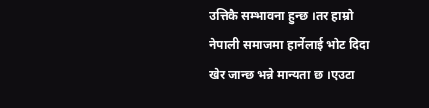उत्तिकै सम्भावना हुन्छ ।तर हाम्रो नेपाली समाजमा हार्नेलाई भोट दिदा खेर जान्छ भन्ने मान्यता छ ।एउटा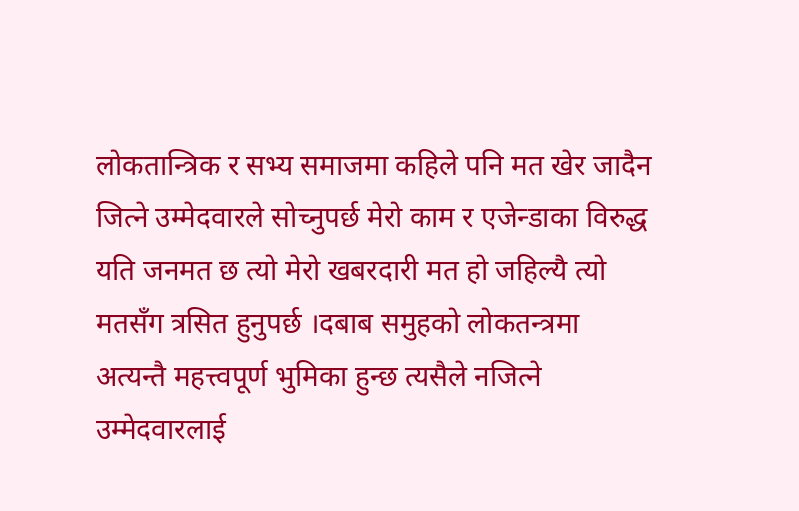लोकतान्त्रिक र सभ्य समाजमा कहिले पनि मत खेर जादैन जित्ने उम्मेदवारले सोच्नुपर्छ मेरो काम र एजेन्डाका विरुद्ध यति जनमत छ त्यो मेरो खबरदारी मत हो जहिल्यै त्यो मतसँग त्रसित हुनुपर्छ ।दबाब समुहको लोकतन्त्रमा अत्यन्तै महत्त्वपूर्ण भुमिका हुन्छ त्यसैले नजित्ने उम्मेदवारलाई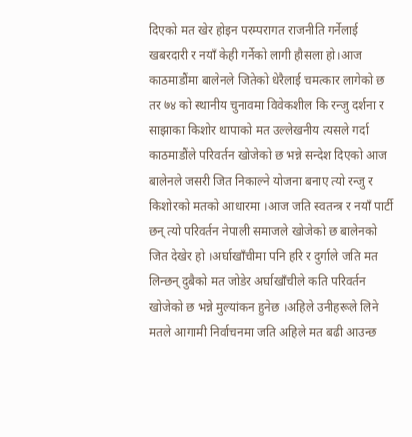दिएको मत खेर होइन परम्परागत राजनीति गर्नेलाई खबरदारी र नयाँ केही गर्नेको लागी हौसला हो।आज काठमाडौंमा बालेनले जितेको धेरैलाई चमत्कार लागेको छ तर ७४ को स्थानीय चुनावमा विवेकशील कि रन्जु दर्शना र साझाका किशोर थापाको मत उल्लेखनीय त्यसले गर्दा काठमाडौंले परिवर्तन खोजेको छ भन्ने सन्देश दिएको आज बालेनले जसरी जित निकाल्ने योजना बनाए त्यो रन्जु र किशोरको मतको आधारमा ।आज जति स्वतन्त्र र नयाँ पार्टी छन् त्यो परिवर्तन नेपाली समाजले खोजेको छ बालेनको जित देखेर हो ।अर्घाखाँचीमा पनि हरि र दुर्गाले जति मत लिन्छन् दुबैको मत जोडेर अर्घाखाँचीले कति परिवर्तन खोजेको छ भन्ने मुल्यांकन हुनेछ ।अहिले उनीहरूले लिने मतले आगामी निर्वाचनमा जति अहिले मत बढी आउन्छ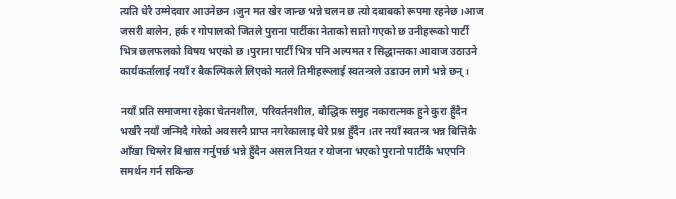त्यति धेरै उम्मेदवार आउनेछन ।जुन मत खेर जान्छ भन्ने चलन छ त्यो दबाबको रूपमा रहनेछ ।आज जसरी बालेन, हर्क र गोपालको जितले पुराना पार्टीका नेताको सातो गएको छ उनीहरूको पार्टी भित्र छलफलको विषय भएको छ ।पुराना पार्टी भित्र पनि अल्पमत र सिद्धान्तका आवाज उठाउने कार्यकर्तालाई नयाँ र बैकल्पिकले लिएको मतले तिमीहरूलाई स्वतन्त्रले उडाउन लागे भन्ने छन् ।

नयाँ प्रति समाजमा रहेका चेतनशील, परिवर्तनशील, बौद्धिक समुह नकारात्मक हुने कुरा हुँदैन भर्खरै नयाँ जन्मिदै गरेको अवसरनै प्राप्त नगरेकालाइ धेरै प्रश्न हुँदैन ।तर नयाँ स्वतन्त्र भन्न बित्तिकै आँखा चिम्लेर बिश्वास गर्नुपर्छ भन्ने हुँदैन असल नियत र योजना भएको पुरानो पार्टीकै भएपनि समर्थन गर्न सकिन्छ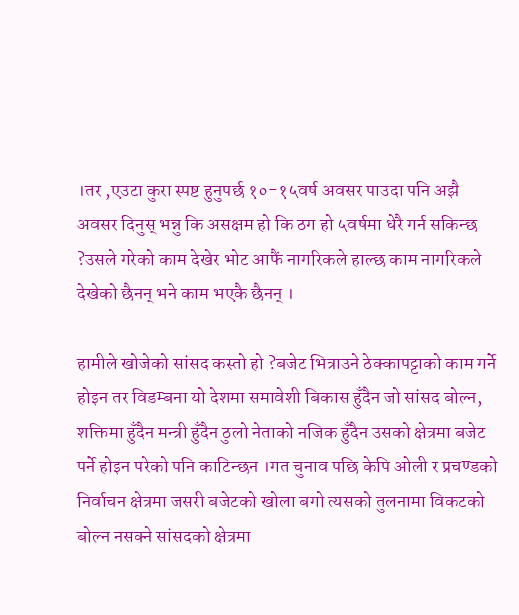।तर ,एउटा कुरा स्पष्ट हुनुपर्छ १०-१५वर्ष अवसर पाउदा पनि अझै अवसर दिनुस् भन्नु कि असक्षम हो कि ठग हो ५वर्षमा धेरै गर्न सकिन्छ ?उसले गरेको काम देखेर भोट आफैं नागरिकले हाल्छ काम नागरिकले देखेको छैनन् भने काम भएकै छैनन् ।

हामीले खोजेको सांसद कस्तो हो ?बजेट भित्राउने ठेक्कापट्टाको काम गर्ने होइन तर विडम्बना यो देशमा समावेशी बिकास हुँदैन जो सांसद बोल्न, शक्तिमा हुँदैन मन्त्री हुँदैन ठुलो नेताको नजिक हुँदैन उसको क्षेत्रमा बजेट पर्ने होइन परेको पनि काटिन्छन ।गत चुनाव पछि केपि ओली र प्रचण्डको निर्वाचन क्षेत्रमा जसरी बजेटको खोला बगो त्यसको तुलनामा विकटको बोल्न नसक्ने सांसदको क्षेत्रमा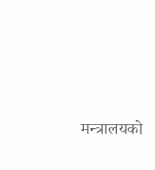मन्त्रालयको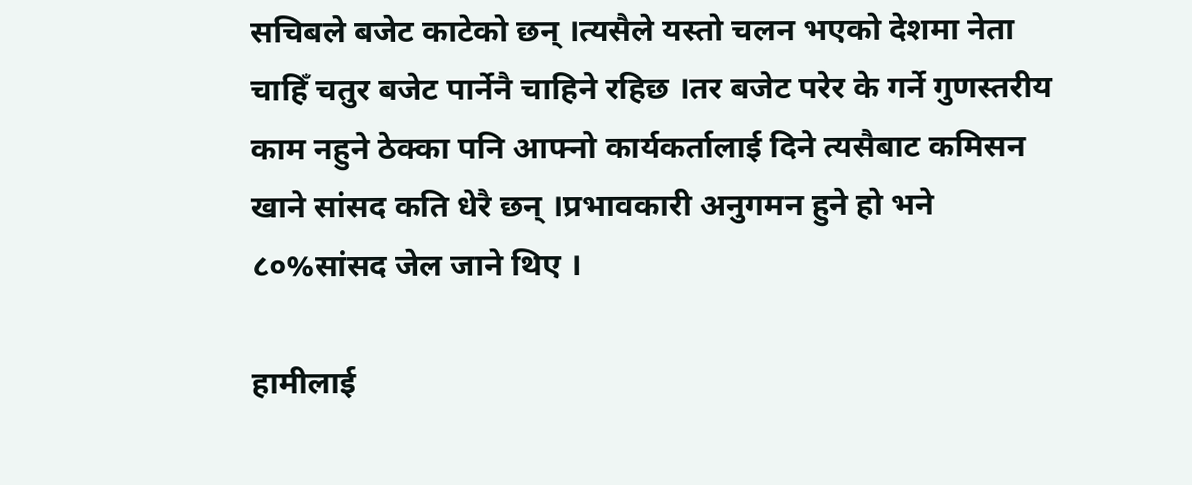सचिबले बजेट काटेको छन् ।त्यसैले यस्तो चलन भएको देशमा नेता चाहिँ चतुर बजेट पार्नेनै चाहिने रहिछ ।तर बजेट परेर के गर्ने गुणस्तरीय काम नहुने ठेक्का पनि आफ्नो कार्यकर्तालाई दिने त्यसैबाट कमिसन खाने सांसद कति धेरै छन् ।प्रभावकारी अनुगमन हुने हो भने ८०%सांसद जेल जाने थिए ।

हामीलाई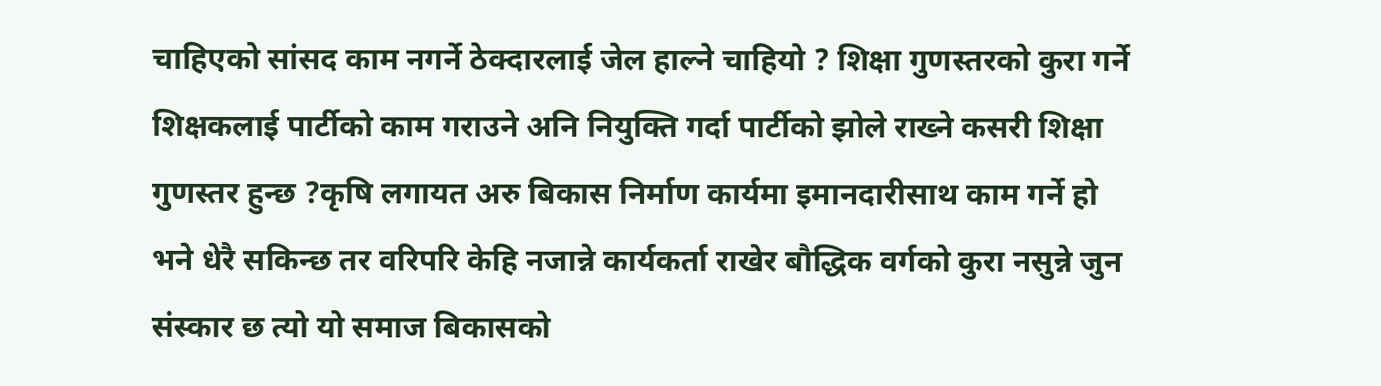चाहिएको सांसद काम नगर्ने ठेक्दारलाई जेल हाल्ने चाहियो ? शिक्षा गुणस्तरको कुरा गर्ने शिक्षकलाई पार्टीको काम गराउने अनि नियुक्ति गर्दा पार्टीको झोले राख्ने कसरी शिक्षा गुणस्तर हुन्छ ?कृषि लगायत अरु बिकास निर्माण कार्यमा इमानदारीसाथ काम गर्ने हो भने धेरै सकिन्छ तर वरिपरि केहि नजान्ने कार्यकर्ता राखेर बौद्धिक वर्गको कुरा नसुन्ने जुन संस्कार छ त्यो यो समाज बिकासको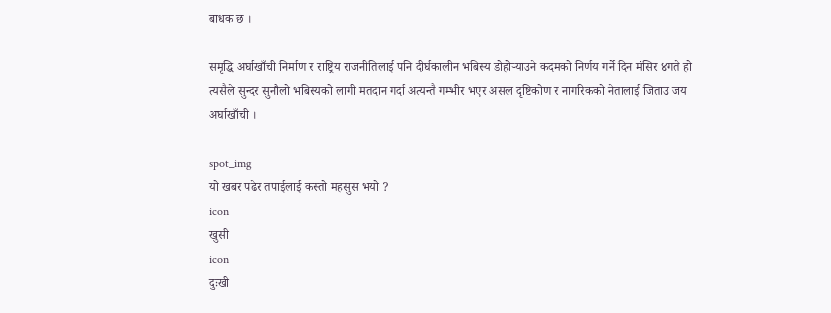बाधक छ ।

समृद्धि अर्घाखाँची निर्माण र राष्ट्रिय राजनीतिलाई पनि दीर्घकालीन भबिस्य डोहोर्‍याउने कदमको निर्णय गर्ने दिन मंसिर ४गते हो त्यसैले सुन्दर सुनौलो भबिस्यको लागी मतदान गर्दा अत्यन्तै गम्भीर भएर असल दृष्टिकोण र नागरिकको नेतालाई जिताउ जय अर्घाखाँची ।

spot_img
यो खबर पढेर तपाईलाई कस्तो महसुस भयो ?
icon
खुसी
icon
दुःखी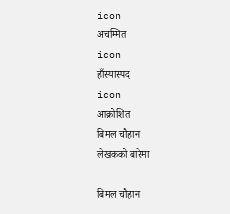icon
अचम्मित
icon
हाँस्यास्पद
icon
आक्रोशित
बिमल चौहान
लेखकको बारेमा

बिमल चौहान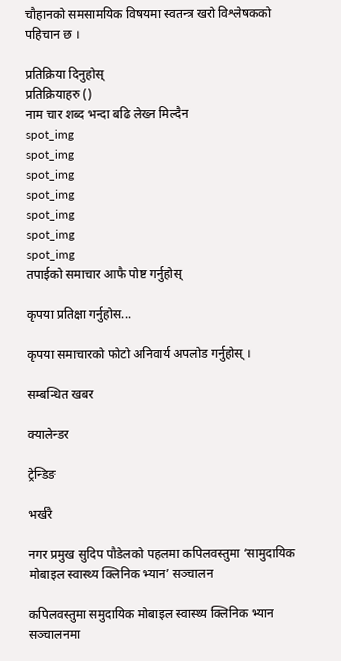चौहानको समसामयिक विषयमा स्वतन्त्र खरो विश्लेषकको पहिचान छ ।

प्रतिक्रिया दिनुहोस्
प्रतिक्रियाहरु ()
नाम चार शब्द भन्दा बढि लेख्न मिल्दैन
spot_img
spot_img
spot_img
spot_img
spot_img
spot_img
spot_img
तपाईको समाचार आफै पोष्ट गर्नुहोस्

कृपया प्रतिक्षा गर्नुहोस...

कृपया समाचारको फोटो अनिवार्य अपलोड गर्नुहोस् ।

सम्बन्धित खबर

क्यालेन्डर

ट्रेन्डिङ

भर्खरै

नगर प्रमुख सुदिप पौडेलको पहलमा कपिलवस्तुमा ‘सामुदायिक मोबाइल स्वास्थ्य क्लिनिक भ्यान’ सञ्चालन

कपिलवस्तुमा समुदायिक मोबाइल स्वास्थ्य क्लिनिक भ्यान सञ्चालनमा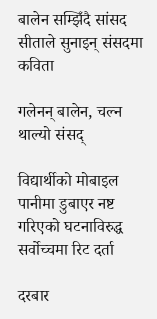बालेन सम्झिँदै सांसद सीताले सुनाइन् संसदमा कविता

गलेनन् बालेन, चल्न थाल्यो संसद्

विद्यार्थीको मोबाइल पानीमा डुबाएर नष्ट गरिएको घटनाविरुद्ध सर्वोच्चमा रिट दर्ता

दरबार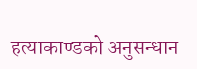हत्याकाण्डको अनुसन्धान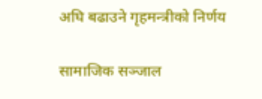अघि बढाउने गृहमन्त्रीको निर्णय

सामाजिक सञ्जाल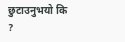छुटाउनुभयो कि ?